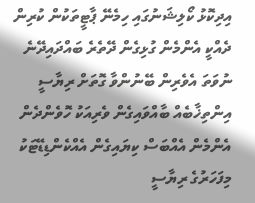އިދިކޮޅު ކޯލިޝަނުގައި ހިމެނޭ ޕާޓީތަކުން ކުރިން ދެއްކީ އެންމެން ގުޅިގެން ދޭތެރެ ބައްދައިދޭނެ ނުވަތަ އެވެރިން ބޭނުންވާ ގޮތަށް ރިޔާސީ އިންތިޚާބެއް ބާއްވައިގެން ވެރިއަކު ހޮވެންދެން އެންމެން އެއްބަސް ކިޔައިގެން އެއްކެންޑިޑޭޓަކު މިފަހަރުގެ ރިޔާސީ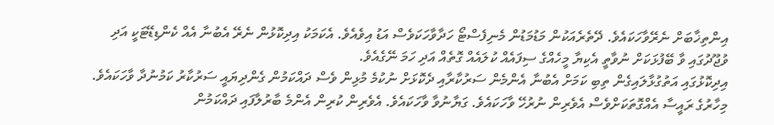އިންތިޚާބަށް ނެރޭވާހަކައެވެ. ދޭތެރެއަކުން މަޑުމަޑުން މެނިފެސްޓޯ ހަދާވާހަކަވެސް އަޑު އިވެއެވެ. އެކަމަކު އިދިކޮޅުން ނެރޭ އެބުނާ އެއް ކެންޑިޑޭޓަކީ އަދި ވުޖޫދުގައި ވާ ބޭފުޅަކަށް ނުވާތީ އެކިޔާ މީހެއްގެ ސިފައެއް ކުލައެއް ގޮތެއް އަދި ހަމަ ނޭގެއެވެ.
އިދިކޮޅުގައި އަތުގުޅާލައިގެން ތިބި ކަމަށް އެބުނާ އެންމެން ސަރުކާރާއި ދެކޮޅަށް ނުކުމެ މުޅިން ވެސް ދައްކަމުން ގެންދިޔައީ ސަރުކާރު ކަމުނުދާ ވާހަކައެވެ. މިހާރުގެ ރައީސާ އެއްގޮތަކަށްވެސް އެވެރިން ނުރުހޭ ވާހަކައެވެ. ގަޔާނުވާ ވާހަކައެވެ. އެވެރިން ކުރިން އެންމެ ބާރުލާފައި ދައްކަމުން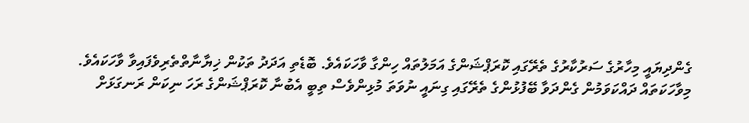ގެންދިޔައީ މިހާރުގެ ސަރުކާރުގެ ތެރޭގައި ކޮރަޕްޝަންގެ އަމަލުތައް ހިންގާ ވާހަކައެވެ. ބޮޑެތި އަދަދު ތަކުން ޚިޔާނާތްތެރިވެފައިވާ ވާހަކައެވެ.
މިވާހަކަތައް ދައްކަވަމުން ގެންދަވާ ބޭފުޅުންގެ ތެރޭގައި ގިނައީ ނުވަތަ މުޅިންވެސް ތިބީ އެބުނާ ކޮރަޕްޝަންގެ ރަހަ ނިކަން ރަނގަޅަށް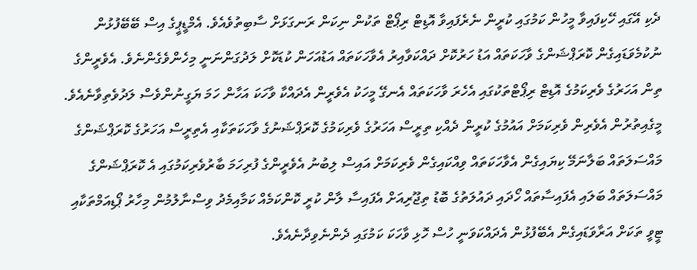ދެކި އޭގައި ހޭކިފައިވާ މީހުން ކަމުގައި ކުރީން ނެރެފައިވާ އޮޑިޓް ރިޕޯޓް ތަކުން ނިކަން ރަނގަޅަށް ސާބިތުވެއެވެ. އެމްޑީޕީގެ އިސް ބޭބޭފުޅުން ނުކުމެވަޑައިގެން ކޮރަޕްޝަންގެ ވާހަކަތައް އަޑު ހަރުކޮށް ދައްކަވާއިރު އެވާހަކަތައް އަޑުއަހަން ކުޑަކޮށް ލަދުގަންނަނީ މިހެންވެގެންނެވެ. އެވެރީންގެ ތިން އަހަރުގެ ވެރިކަމުގެ އޮޑިޓް ރިޕޯޓްތަކުގައި އެހެރަ ވާހަކަތައް އެނގޭ މީހަކު އެވެރީން އެދައްކާ ވާހަކަ އަހާން ހަމަ ޔަގީނުންވެސް ލަދުވެތިވާނެއެވެ.
މީގެއިތުރުން އެވެރިން ވެރިކަމަށް އައުމުގެ ކުރީން ދެއްކި ތިރީސް އަހަރުގެ ވެރިކަމުގެ ކޮރަޕްޝަނުގެ ވާހަކަތަކާއި އެތިރީސް އަހަރުގެ ކޮރަޕްޝަންގެ މައްސަލަތައް ބަލާނަމޭ ކިޔައިގެން އެވާހަކަތައް ވިއްކައިގެން ވެރިކަމަށް އައިސް ލިބުނު އެވެރީންގެ ފުރިހަމަ ބާރުވެރިކަމުގައި އެ ކޮރަޕްޝަންގެ މައްސަލަތައް ބަލައި އެފައިސާތައް ހޯދައި ދައުލަތުގެ ބޮޑު ތިޖޫރިއަށް އެފައިސާ ލާން ކުރީ ކޮންކަމެއް ކަމާއިމެދު ވިސްނާލުމުން މިހާރު ޕޯޑިއަމްތަކާއި ޓީވީ ތަކަށް އަރާވަޑައިގެން އެބޭފުޅުން އެދައްކަވަނީ ހުސް ހޮޅި ވާހަކަ ކަމުގައި ދެންނެވިދާނެއެވެ.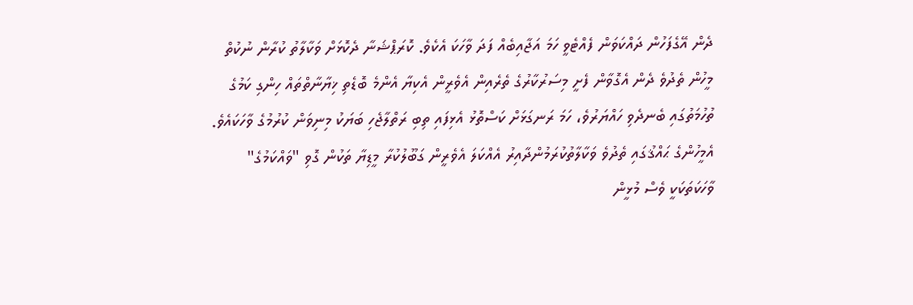ދެން އޭގެފަހުން ދައްކަވަން ފެއްޓެވީ ހަމަ އަޖާއިބެއް ފަދަ ވާހަކަ އެކެވެ. ކޮރަޕްޝަނާ ދެކޮޅަށް ވަކާލާތު ކުރާން ނުކުތް މީހުން ތެދުވެ ދެން އެގޮވާން ފެށީ މިސަރުކާރުގެ ތެރެއިން އެވެރީން އެކިޔާ އެންމެ ބޮޑެތި ޚިޔާނާތްތައް ހިންގި ކަމުގެ ތުހުމަތުގައި ބެނދެވި ހައްޔަރުވެ، ހަމަ ރަނގަޅަށް ކަސްތޮޅު އެޅިފައި ތިބި ރަތްލާޖެހި ބަޔަކު މިނިވަން ކުރުމުގެ ވާހަކައެވެ. އެމީހުންގެ ޙައްޤުގައި ތެދުވެ ވަކާލާތުކުރަމުންދާއިރު އެއްކަލަ އެވެރީން ގަބޫލުކުރާ މީޑިޔާ ތަކުން ގޮވި "ވައްކަމުގެ" ވާހަކަތަކަކީ ވެސް މުޅީން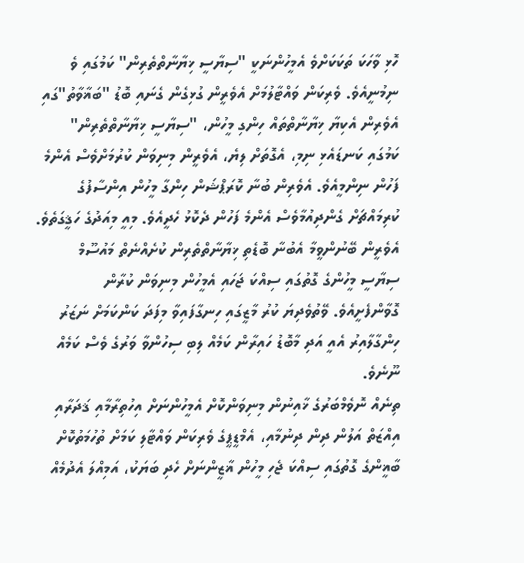ހޮޅި ވާހަކަ ތަކަކަށްވެ އެމީހުންނަކީ "ސިޔާސީ ޚިޔާނާތްތެރިން" ކަމުގައި ވެ ނިމުނީއެވެ. ވެރިކަން ވައްޓާލުމަށް އެވެރީން ގުޅިގެން ގެނައި ބޮޑު "ބަޣާވާތު"ގައި އެވެރިން އެކިޔާ ޚިޔާނާތްތައް ހިންގި މީހުން، "ސިޔާސީ ޚިޔާނާތްތެރިން" ކަމުގައި ކަނޑައެޅި ނިމި، އެގޮތަށް ލިޔެ، އެވެރީން މިނިވަން ކުރުމަށްވެސް އެންމެ ފަހުން ނިންމީއެވެ. އެވެރިން ބުނާ ކޮރަޕްޝަން ހިންގާ މީހުން އިންސާފުގެ ކުރިމައްޗަށް ގެންދިއުމާވެސް އެންމެ ފަހުން ދެކޮޅު ހެދީއެވެ. މިއީ މިއަދުގެ ހަޤީގަތެވެ.
އެވެރީން ބޭނުންވީމާ އެބުނާ ބޮޑެތި ޚިޔާނާތްތެރިން ކުށެއްނެތް މައުސޫމް ސިޔާސީ މީހުންގެ ގޮތުގައި ސިއްކަ ޖަހައި އެމީހުން މިނިވަން ކުރާން ގޮވާންފެށީއެވެ. ވޭތުވެދިޔަ ކުރު މާޒީގައި ހިނގާފައިވާ މިފަދަ ކަންކަމަށް ނަޒަރު ހިންގާލާއިރު އެއީ އަދި މާބޮޑު ހައިރާން ކަމެއް ލިބި ސިހުންވާ ވަރުގެ ވެސް ކަމެއް ނޫނެވެ.
ތިނެއް ނޮވެމްބަރުގެ ޚާއިނުން މިނިވަންކޮށް އެމީހުންނަށް އިހުތިރާމާއި ޤަދަރާއި އިއްޒަތް އަލުން ދިން ދިނުމާއި، އެމްޑީޕީގެ ވެރިކަން ވައްޓާލި ކަމަށް ތުހުމަތުކޮށް ބާޣީންގެ ގޮތުގައި ސިއްކަ ޖެހި މީހުން ޣާޒީންނަށް ހެދި ބަޔަކު، އަމިއްލަ އެދުމެއް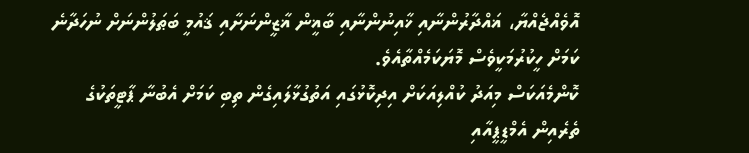އޮވެއްޖެއްޔާ، ޣައްދާރުންނާއި ޚާއިނުންނާއި ބާޣީން ޣާޒީންނަށާއި ޤައުމީ ބަޠަލުންނަށް ނުހަދާނެ ކަމަށް ހީކުރުމަކީވެސް މޮޔަކަމެއްތާއެވެ.
ކޮންމެއަކަސް މިއަދު ކުއްލިއަކަށް އިދިކޮޅުގައި އަތުގުޅާލައިގެން ތިބި ކަމަށް އެބުނާ ޕާޓީތަކުގެ ތެރެއިން އެމްޑީޕީއާއި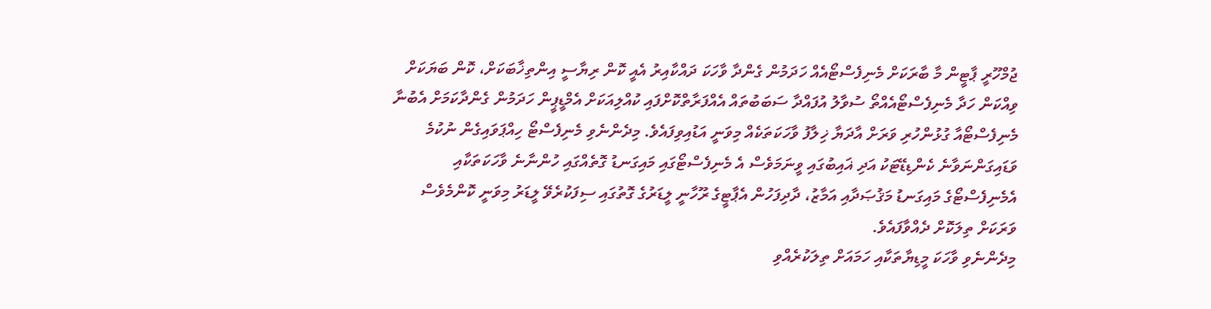ޖުމްހޫރީ ޕާޓީން މާ ބާރަކަށް މެނިފެސްޓޯއެއް ހަދަމުން ގެންދާ ވާހަކަ ދައްކާއިރު އެއީ ކޮން ރިޔާސީ އިންތިޚާބަކަށް، ކޮން ބަޔަކަށް ވިއްކަން ހަދާ މެނިފެސްޓޯއެއްތޯ ސުވާލު އުފައްދާ ސަބަބުތައް އެއްފަރާތްކޮށްފައި ކުއްލިއަކަށް އެމްޑީޕީން ހަދަމުން ގެންދާކަމަށް އެބުނާ މެނިފެސްޓޯއާ ގުޅުންހުރި ވަރަށް އާދަޔާ ޚިލާފު ވާހަކަތަކެއް މިވަނީ އަޑުއިވިފައެވެ. މިދެންނެވި މެނިފެސްޓޯ ހިއްޕަވައިގެން ނުކުމެ ވަޑައިގަންނަވާނެ ކެންޑިޑޭޓަކު އަދި ޣައިބުގައި ވީނަމަވެސް އެ މެނިފެސްޓޯގައި މައިގަނޑު ގޮތެއްގައި ހުންނާނެ ވާހަކަތަކާއި އެމެނިފެސްޓޯގެ މައިގަނޑު މަޤުޞަދާއި އަމާޒު، ދާދިފަހުން އެޕާޓީގެ ރޫހާނީ ލީޑަރުގެ ގޮތުގައި ސިފަކުރެވޭ ލީޑަރު މިވަނީ ކޮންމެވެސް ވަރަކަށް ތިލަކޮށް ދެއްވާފައެވެ.
މިދެންނެވި ވާހަކަ މީޑިޔާތަކާއި ހަމައަށް ތިލަކުރެއްވި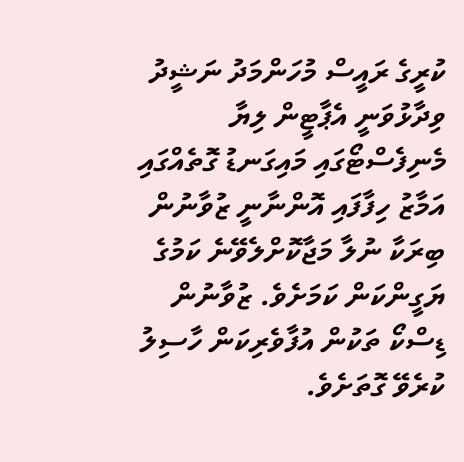ކުރީގެ ރައީސް މުހަންމަދު ނަޝީދު ވިދާޅުވަނީ އެޕާޓީން ލިޔާ މެނިފެސްޓޯގައި މައިގަނޑު ގޮތެއްގައި އަމާޒު ހިފާފައި އޮންނާނީ ޒުވާނުން ބިރަކާ ނުލާ މަޖާކޮށްލެވޭނެ ކަމުގެ ޔަގީންކަން ކަމަށެވެ. ޒުވާނުން ޑިސްކޯ ތަކުން އުފާވެރިކަން ހާސިލު ކުރެވޭ ގޮތަށެވެ.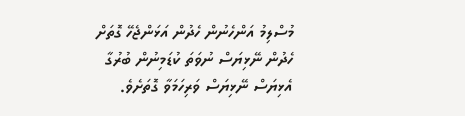މުސްލިމު އަންހެނުން ހެދުން އަޅަންޖެހޭ ގޮތަށް ހެދުން ނޭޅިޔަސް ނުވަތަ ކުޑަމިނުން ބުރުގާ އެޅިޔަސް ނޭޅިޔަސް ވަރިހަމަވާ ގޮތަށެވެ.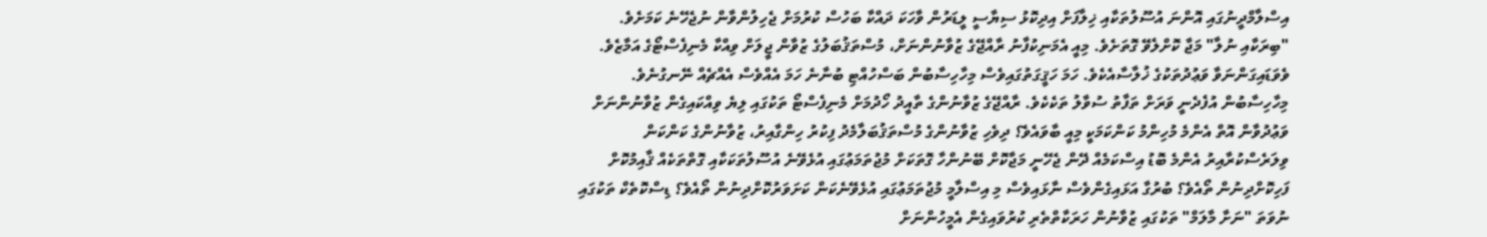އިސްލާމްދީނުގައި އޮންނަ އުސޫލުތަކާއި ޚިލާފަށް އިދިކޮޅު ސިޔާސީ ލީޑަރުން ވާހަކަ ދައްކާ ބަހުސް ކުރުމަށް ޖެހިލުންވާން ނުޖެހޭނެ ކަމަށެވެ. "ބިރަކާއި ނުލާ" މަޖާ ކޮށްލެވޭ ގޮތަށެވެ. މިއީ އެމަނިކުފާނު ރާއްޖޭގެ ޒުވާނުންނަށް، މުސްތަޤުބަލުގެ ޒުވާން ޖީލަށް ވިއްކާ މެނިފެސްޓޯގެ އަމާޒެވެ. ވެވަޑައިގަންނަވާ ވަޢުދުތަކުގެ ޚުލާސާއެކެވެ. ހަމަ ހަޤީގަތުގައިވެސް މިހާހިސާބުން ބަސްހުއްޓި ބުނާނެ ހަމަ އެއްވެސް އެއްޗެއް ނޭނގުނެވެ.
މިހާހިސާބުން އުފެދެނީ ވަރަށް ތަފާތު ސުވާލު ތަކެކެވެ. ރާއްޖޭގެ ޒުވާނުންގެ ތާއީދު ހޯދުމަށް މެނިފެސްޓޯ ތަކުގައި ލިޔެ ވިއްކައިގެން ޒުވާނުންނަށް ވަޢުދުވާން އޮތް އެންމެ މުހިންމު ކަންކަމަކީ މިއީ ބާވައެވެ؟ ދިވެހި ޒުވާނުންގެ މުސްތަޤުބަލާމެދު ފިކުރު ހިންގާއިރު، ޒުވާނުންގެ ކަންކަން ވިލަރެސްކުރާއިރު އެންމެ ބޮޑު އިސްކަމެއް ދޭން ޖެހޭނީ މަޖާކޮށް ބޭނުންހާ ގޮތަކަށް މުޖުތަމަޢުގައި އުޅެވޭނެ އުސޫލުތަކަކާއި ގޮތްތަކެއް ޤާއިމުކޮށް ފަހިކޮށްދިނުން ތޯއެވެ؟ ބުރުގާ އަޅައިގެންވެސް ނާޅައިވެސް މި އިސްލާމީ މުޖުތަމަޢުގައި އުޅެވޭނެކަން ކަށަވަރުކޮށްދިނުން ތޯއެވެ؟ ޑިސްކޮތެކް ތަކުގައި ނުވަތަ "ނަށާ މާލަމް" ތަކުގައި ޒުވާނުން ހަރަކާތްތެރި ކުރުވައިގެން އެމީހުންނަށް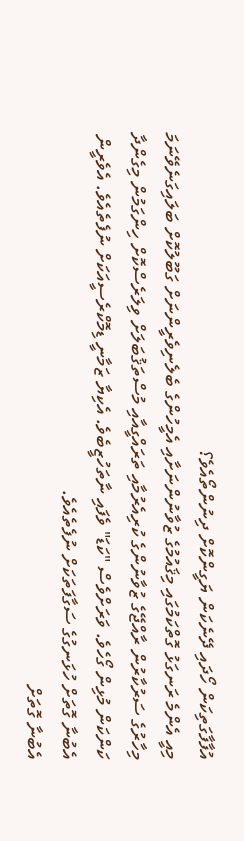އުފާފާގަތިކަން ހޯދައި ދޭނެކަން ޔަގީންކޮށް ދިނުންތޯއެވެ؟
މިއީ އެންމެ ރަނގަޅު ގޮތްކަމުގައި މިޤައުމުގެ ޒުވާނުންނަށާއި އެމީހުންގެ ބެލެނިވެރީންނަށް ގަބޫލުކޮށް ބަލައިގަނެވޭނަމަ މިހާރުގެ ސަރުކާރުން ރާއްޖޭގެ ޒުވާނުންގެ ކުރިއެރުމާއި ތަރައްގީއާއި މުސްތަޤުބަލަށް ވިލަރެސްކޮށް ހިންގަމުން މިގެންދާ ކަންކަން މުޅިން ގޯހެވެ. ވަރަށްވެސް "ކަޑަ" ވެފައި ނާތަހުޒީބެވެ. އެކިޔާ ޒަމާނީ ޑިމޮކްރެސީއަކަށް ނުފެތެއެވެ. އެވެރީން އެބުނާ ގޮތަށް ހުޅަނގުގެ ސަގާފަތަކަށް ނުފެތެއެވެ.
އެބުނާ ގޮތަށް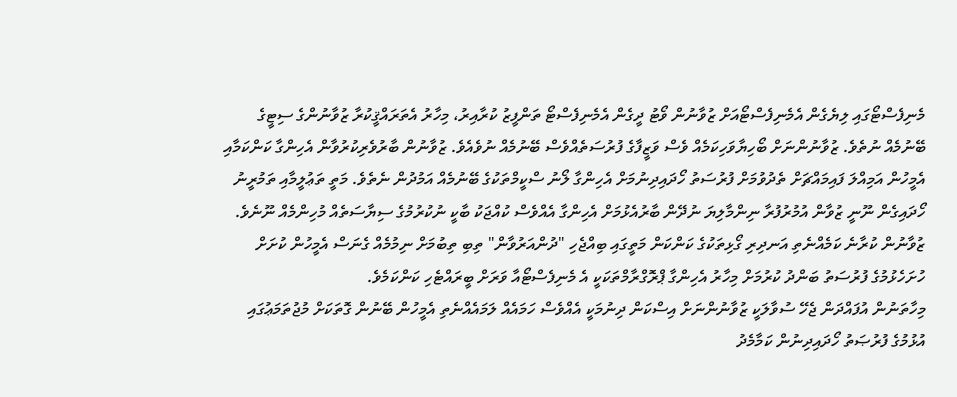މެނިފެސްޓޯގައި ލިޔެގެން އެމެނިފެސްޓޯއަށް ޒުވާނުން ވޯޓު ދީގެން އެމެނިފެސްޓޯ ތަންފީޒު ކުރާއިރު، މިހާރު އެތަރައްޤީކުރާ ޒުވާނުންގެ ސިޓީގެ ބޭނުމެއް ނުތެވެ. ޒުވާނުންނަށް ބޯހިޔާވަހިކަމެއް ވެސް ވަޒީފާގެ ފުރުސަތެއްވެސް ބޭނުމެއް ނުވެއެވެ. ޒުވާނުން ބާރުވެރިކުރުވާން އެހިންގާ ކަންކަމާއި އެމީހުން އަމިއްލަ ފައިމައްޗަށް ތެދުވުމަށް ފުރުސަތު ހޯދައިދިނުމަށް އެހިންގާ ލޯނު ސްކީމްތަކުގެ ބޭނުމެއް އަމުދުން ނެތެވެ. މަތީ ތަޢުލީމާއި ތަމުރީނު ހޯދައިގެން ނޫނީ ޒުވާން އުމުރުފުރާ ނިންމާލިޔަ ނުދޭން ބާރުއެޅުމަށް އެހިންގާ އެއްވެސް ކުއްޖަކު ބާކީ ނުކުރުމުގެ ސިޔާސަތެއް މުހިންމެއް ނޫނެވެ. ޒުވާނުން ކުރާނެ ކަމެއްނެތި އަނދިރި ގޯޅިތަކުގެ ކަންކަން މަތީގައި ބިއްޖެހި "ދުންއަރުވާން" ތިބި ތިބުމަށް ނިމުމެއް ގެނަސް އެމީހުން ކުށަށް ހުށަހެޅުމުގެ ފުރުސަތު ބަންދު ކުރުމަށް މިހާރު އެހިންގާ ޕްރޮގްރާމްތަކަކީ އެ މެނިފެސްޓޯއާ ވަރަށް ބީރައްޓެހި ކަންކަމެވެ.
މިހާތަނުން އުފައްދަން ޖެހޭ ސުވާލަކީ ޒުވާނުންނަށް އިސްކަން ދިނުމަކީ އެއްވެސް ހަމައެއް ލަމައެއްނެތި އެމީހުން ބޭނުން ގޮތަކަށް މުޖުތަމަޢުގައި އުޅުމުގެ ފުރުޞަތު ހޯދައިދިނުން ކަމާމެދު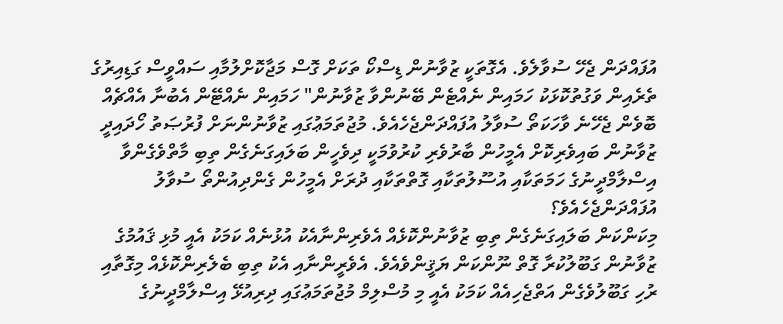އުފައްދަން ޖެހޭ ސުވާލެވެ. އެގޮތަކީ ޒުވާނުން ޑިސްކޯ ތަކަށް ގޮސް މަޖާކޮށްލުމާއި ސައްވީސް ގަޑިއިރުގެ ތެރެއިން ވަގުތުކޮޅަކު ހަމައިން ނެއްޓެން ބޭނުންވާ ޒުވާނުން" ހަމައިން ނެއްޓޭން އެބުނާ އެއްޗެއް ބޮވެން ޖެހޭނެ ވާހަކަތޯ ސުވާލު އުފައްދަންޖެހެއެވެ. މުޖުތަމަޢުގައި ޒުވާނުންނަށް ފުރުޞަތު ހޯދައިދީ ޒުވާނުން ބައިވެރިކޮށް އެމީހުން ބާރުވެރި ކުރުވުމަކީ ދިވެހީން ބަލައިގަނެގެން ތިބި މާތްވެގެންވާ އިސްލާމްދީނުގެ ހަމަތަކާއި އުސޫލުތަކާއި ގޮތްތަކާއި ދުރަށް އެމީހުން ގެންދިއުންތޯ ސުވާލު އުފައްދަންޖެހެއެވެ؟
މިކަންކަން ބަލައިގަނެގެން ތިބި ޒުވާނުންކޮޅެއް އެވެރިންނާއެކު އުޅުނެއް ކަމަކު އެއީ މުޅި ޤައުމުގެ ޒުވާނުން ގަބޫލުކުރާ ގޮތް ނޫންކަން ޔަޤީންވެއެވެ. އެވެރީންނާއި އެކު ތިބި ބެލެރިންކޮޅެއް މިގޮތާއި ރުހި ގަބޫލުވެގެން އަތްޖެހިއެއް ކަމަކު އެއީ މި މުސްލިމް މުޖުތަމަޢުގައި ދިރިއުޅޭ އިސްލާމްދީނުގެ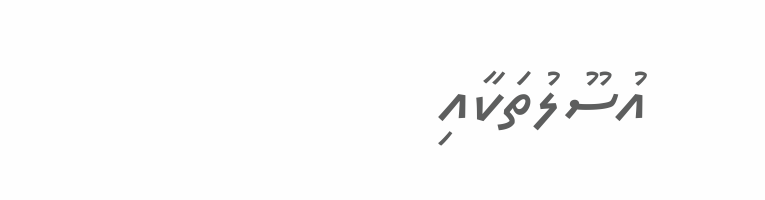އުސޫލުތަކާއި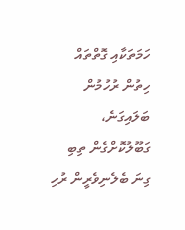ހަމަތަކާއި ގޮތްތައް ހިތުން ރުހުމުން ބަލައިގަނެ، ގަބޫލުކޮށްގެން ތިބި ގިނަ ބެލެނިވެރީން ރުހި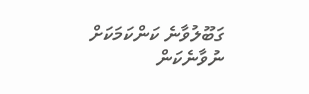ގަބޫލުވާނެ ކަންކަމަކަށް ނުވާނެކަން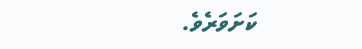ކަށަވަރެވެ.